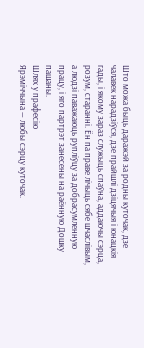Што можа быць даражэй за родны куточак, дзе чалавек нарадзіўся, дзе прайшлі дзіцячыя і юнацкія гады, і якому зараз служыць спаўна, аддаючы сэрца, розум, старанні. Ён па праве лічыць сябе шчаслівым, а людзі паважаюць рупліўцу за добрасумленную працу, і яго партрэт занесены на раённую Дошку пашаны.
Шлях у прафесію
Ярэміччына — любы сэрцу куточак.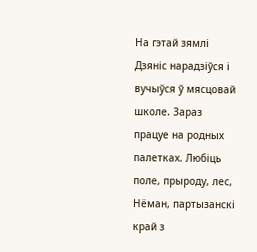На гэтай зямлі Дзяніс нарадзіўся і вучыўся ў мясцовай школе. Зараз працуе на родных палетках. Любіць поле, прыроду, лес, Нёман, партызанскі край з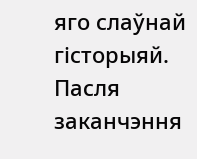яго слаўнай гісторыяй.
Пасля заканчэння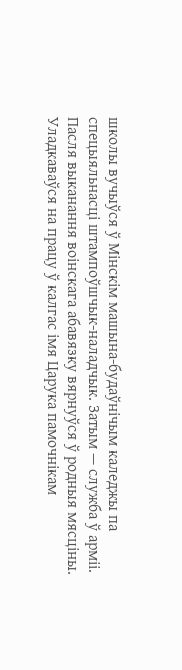школы вучыўся ў Мінскім машына-будаўнічым каледжы па спецыяльнасці штампоўшчык-наладчык. Затым — служба ў арміі. Пасля выканання воінскага абавязку вярнуўся ў родныя мясціны. Уладкаваўся на працу ў калгас імя Царука памочнікам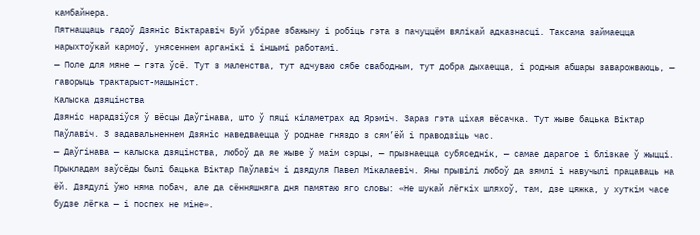камбайнера.
Пятнаццаць гадоў Дзяніс Віктаравіч Буй убірае збажыну і робіць гэта з пачуццём вялікай адказнасці. Таксама займаецца нарыхтоўкай кармоў, унясеннем арганікі і іншымі работамі.
— Поле для мяне — гэта ўсё. Тут з маленства, тут адчуваю сябе свабодным, тут добра дыхаецца, і родныя абшары заварожваюць, — гаворыць трактарыст-машыніст.
Калыска дзяцінства
Дзяніс нарадзіўся ў вёсцы Даўгінава, што ў пяці кіламетрах ад Ярэміч. Зараз гэта ціхая вёсачка. Тут жыве бацька Віктар Паўлавіч. З задавальненнем Дзяніс наведваецца ў роднае гняздо з сям’ёй і праводзіць час.
— Даўгінава — калыска дзяцінства, любоў да яе жыве ў маім сэрцы, — прызнаецца субяседнік, — самае дарагое і блізкае ў жыцці.
Прыкладам заўсёды былі бацька Віктар Паўлавіч і дзядуля Павел Мікалаевіч. Яны прывілі любоў да зямлі і навучылі працаваць на ёй. Дзядулі ўжо няма побач, але да сённяшняга дня памятаю яго словы: «Не шукай лёгкіх шляхоў, там, дзе цяжка, у хуткім часе будзе лёгка — і поспех не міне».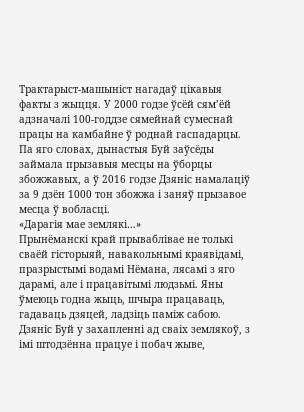Трактарыст-машыніст нагадаў цікавыя факты з жыцця. У 2000 годзе ўсёй сям’ёй адзначалі 100-годдзе сямейнай сумеснай працы на камбайне ў роднай гаспадарцы. Па яго словах, дынастыя Буй заўсёды займала прызавыя месцы на ўборцы збожжавых, а ў 2016 годзе Дзяніс намалаціў за 9 дзён 1000 тон збожжа і заняў прызавое месца ў вобласці.
«Дарагія мае землякі…»
Прынёманскі край прываблівае не толькі сваёй гісторыяй, навакольнымі краявідамі, празрыстымі водамі Нёмана, лясамі з яго дарамі, але і працавітымі людзьмі. Яны ўмеюць годна жыць, шчыра працаваць, гадаваць дзяцей, ладзіць паміж сабою. Дзяніс Буй у захапленні ад сваіх землякоў, з імі штодзённа працуе і побач жыве,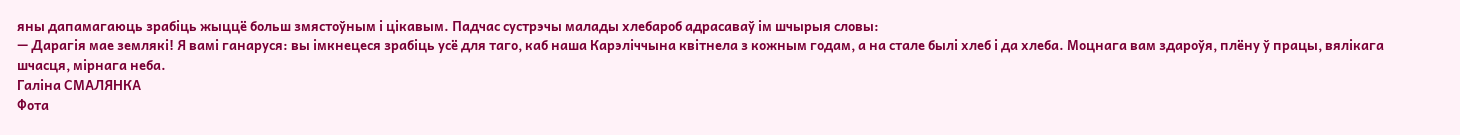яны дапамагаюць зрабіць жыццё больш змястоўным і цікавым. Падчас сустрэчы малады хлебароб адрасаваў ім шчырыя словы:
— Дарагія мае землякі! Я вамі ганаруся: вы імкнецеся зрабіць усё для таго, каб наша Карэліччына квітнела з кожным годам, а на стале былі хлеб і да хлеба. Моцнага вам здароўя, плёну ў працы, вялікага шчасця, мірнага неба.
Галіна СМАЛЯНКА
Фота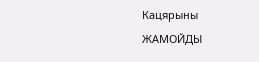Кацярыны ЖАМОЙДЫ